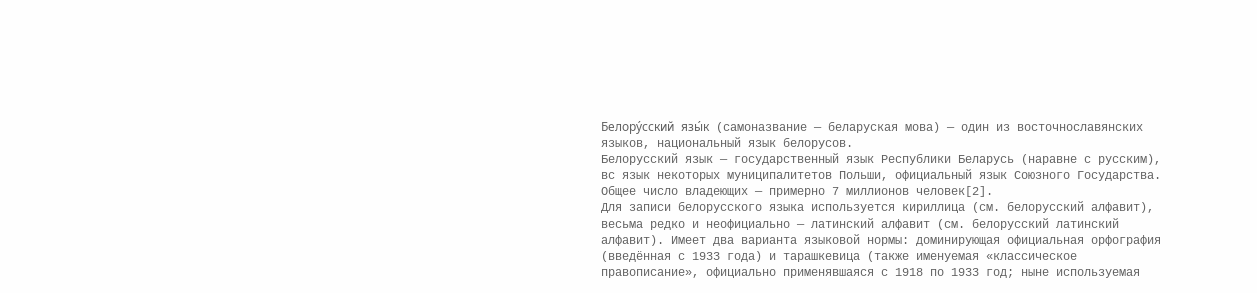Белору́сский язы́к (самоназвание — беларуская мова) — один из восточнославянских языков, национальный язык белорусов.
Белорусский язык — государственный язык Республики Беларусь (наравне с русским), вс язык некоторых муниципалитетов Польши, официальный язык Союзного Государства.
Общее число владеющих — примерно 7 миллионов человек[2].
Для записи белорусского языка используется кириллица (см. белорусский алфавит), весьма редко и неофициально — латинский алфавит (см. белорусский латинский алфавит). Имеет два варианта языковой нормы: доминирующая официальная орфография (введённая с 1933 года) и тарашкевица (также именуемая «классическое правописание», официально применявшаяся с 1918 по 1933 год; ныне используемая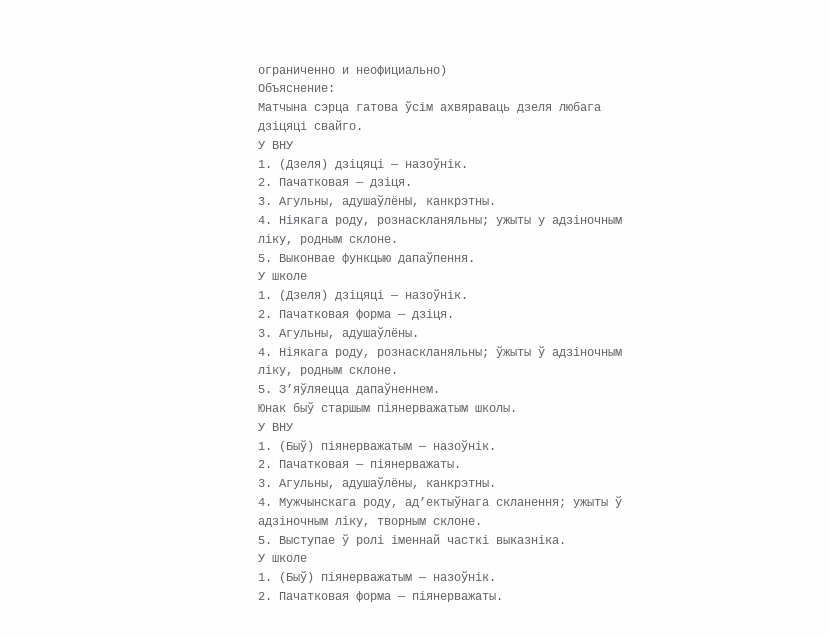ограниченно и неофициально)
Объяснение:
Матчына сэрца гатова ўсім ахвяраваць дзеля любага дзіцяці свайго.
У ВНУ
1. (Дзеля) дзіцяці — назоўнік.
2. Пачатковая — дзіця.
3. Агульны, адушаўлёнЫ, канкрэтны.
4. Ніякага роду, рознаскланяльны; ужыты у адзіночным ліку, родным склоне.
5. Выконвае функцыю дапаўпення.
У школе
1. (Дзеля) дзіцяці — назоўнік.
2. Пачатковая форма — дзіця.
3. Агульны, адушаўлёны.
4. Ніякага роду, рознаскланяльны; ўжыты ў адзіночным ліку, родным склоне.
5. З’яўляецца дапаўненнем.
Юнак быў старшым піянерважатым школы.
У ВНУ
1. (Быў) піянерважатым — назоўнік.
2. Пачатковая — піянерважаты.
3. Агульны, адушаўлёны, канкрэтны.
4. Мужчынскага роду, ад’ектыўнага скланення; ужыты ў адзіночным ліку, творным склоне.
5. Выступае ў ролі іменнай часткі выказніка.
У школе
1. (Быў) піянерважатым — назоўнік.
2. Пачатковая форма — піянерважаты.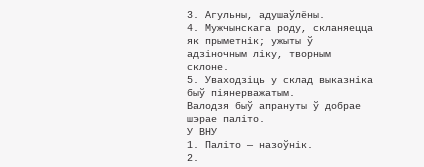3. Агульны, адушаўлёны.
4. Мужчынскага роду, скланяецца як прыметнік; ужыты ў адзіночным ліку, творным склоне.
5. Уваходзіць у склад выказніка быў піянерважатым.
Валодзя быў апрануты ў добрае шэрае паліто.
У ВНУ
1. Паліто — назоўнік.
2.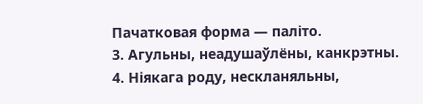Пачатковая форма — паліто.
3. Агульны, неадушаўлёны, канкрэтны.
4. Ніякага роду, нескланяльны,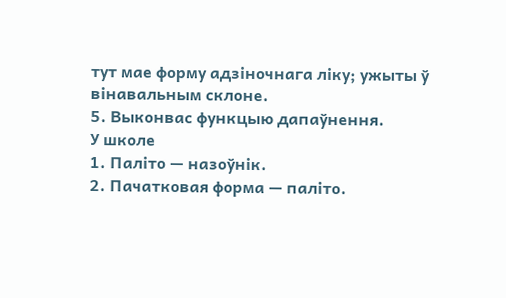тут мае форму адзіночнага ліку; ужыты ў вінавальным склоне.
5. Выконвас функцыю дапаўнення.
У школе
1. Паліто — назоўнік.
2. Пачатковая форма — паліто.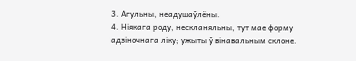3. Агульны, неадушаўлёны.
4. Ніякага роду, нескланяльны, тут мае форму адзіночнага ліку; ужыты ў вінавальным склоне.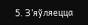5. З’яўляецца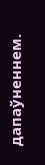дапаўненнем.